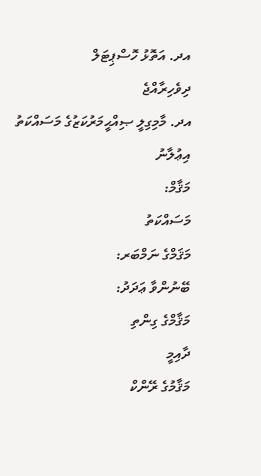އދ. އަތޮޅު ހޮސްޕިޓަލް
ދިވެހިރާއްޖެ
އދ. މާމިގިލީ ޞިއްޙީމަރުކަޒުގެ މަސައްކަތު
އިޢުލާނު
މަޤާމް:
މަސައްކަތު
މަޤަމްގެ ނަމްބަރ:
ބޭނުންވާ ޢަދަދު:
މަޤާމްގެ ގިންތި
ދާއިމީ
މަޤާމުގެ ރޭންކް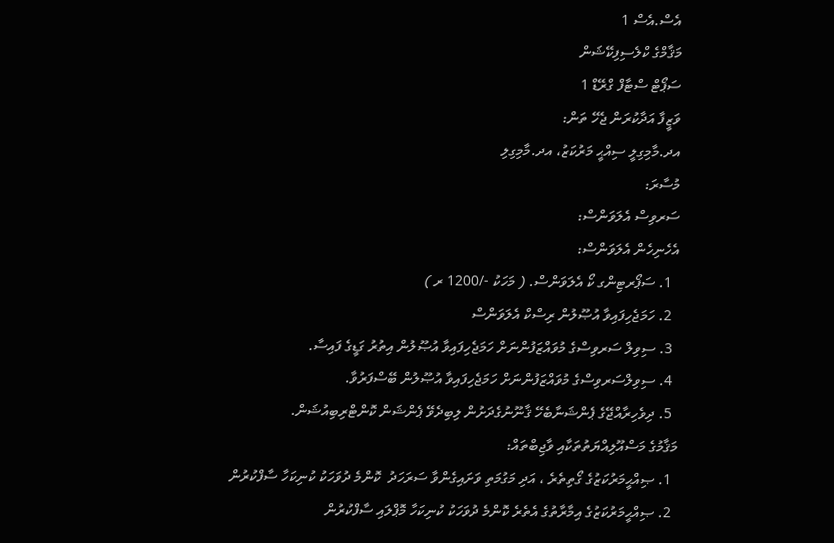އެސް.އެސް 1
މަޤާމްގެ ކްލެސިފިކޭޝަން
ސަޕޯޓް ސްޓާފް ގްރޭޑް 1
ވަޒީފާ އަދާކުރަން ޖެހޭ ތަން:
އދ.މާމިގިލީ ސިއްޙީ މަރުކަޒު، އދ.މާމިގިލި
މުސާރަ:
ސަރވިސް އެލަވަންސް:
އެހެނިހެން އެލަވަންސް:
  1. ސަޕޯރޓިންގ ކޯ އެލަވަންސް. ( މަހަކު -/1200 ރ )
  2. ހަމަޖެހިފައިވާ އުޞޫލުން ރިސްކް އެލަވަންސް
  3. ސިވިލް ސަރވިސްގެ މުވައްޒަފުންނަށް ހަމަޖެހިފައިވާ އުޞޫލުން އިތުރު ގަޑީގެ ފައިސާ.
  4. ސިވިލްސަރވިސްގެ މުވައްޒަފުންނަށް ހަމަޖެހިފައިވާ އުޞޫލުން ބޭސްފަރުވާ.
  5. ދިވެހިރާއްޖޭގެ ޕެންޝަނާބެހޭ ޤާނޫނުގެދަށުން ލިބިދެވޭ ޕެންޝަން ކޮންޓްރިބިއުޝަން.
މަޤާމުގެ މަސްއޫލިއްޔަތުތަކާއި ވާޖިބްތައް:
  1. ޞިއްޙީމަރުކަޒުގެ ގޯތިތެރެ ، އަދި މަގުމަތި ވަށައިގެންވާ ސަރަހަދު  ކޮންމެ ދުވަހަކު ކުނިކަހާ ސާފްކުރުން
  2. ޞިއްޙީމަރުކަޒުގެ އިމާރާތުގެ އެތެރެ ކޮންމެ ދުވަހަކު ކުނިކަހާ މޮޕްލައި ސާފްކުރުން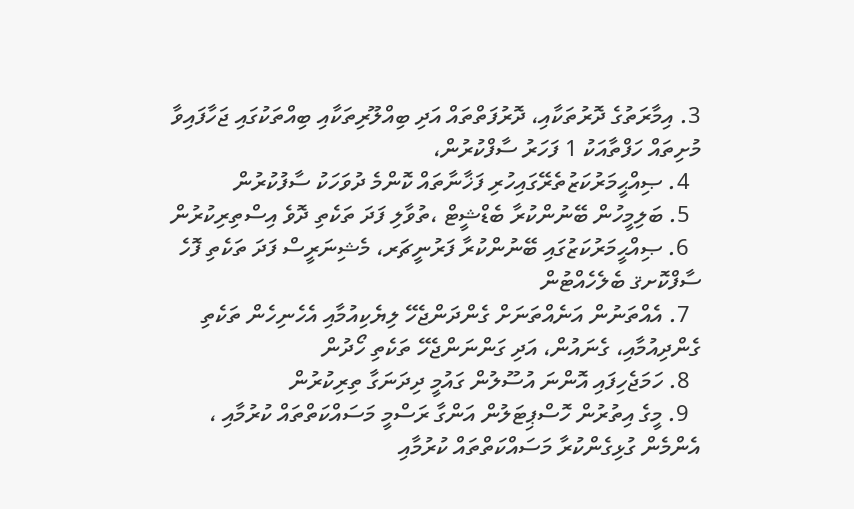3. އިމާރަތުގެ ދޮރުތަކާއި، ދޮރުފަތްތައް އަދި ބިއްލޫރިތަކާއި ބިއްތަކުގައި ޖަހާފައިވާ މުށިތައް ހަފްތާއަކު 1 ފަހަރު ސާފްކުރުން،
  4. ޞިއްޙީމަރުކަޒުތެރޭގައިހުރި ފަޚާނާތައް ކޮންމެ ދުވަހަކު ސާފުކުރުން
  5. ބަލިމީހުން ބޭނުންކުރާ ބެޑްޝީޓް ،ތުވާލި ފަދަ ތަކެތި ދޮވެ އިސްތިރިކުރުން
  6. ޞިއްޙީމަރުކަޒުގައި ބޭނުންކުރާ ފަރުނީޗަރ، މެޝިނަރީސް ފަދަ ތަކެތި ފޮހެ ސާފްކޮށޤ ބެލެހެއްޓުން
  7. އެއްތަނުން އަނެއްތަނަށް ގެންދަންޖެހޭ ލިޔެކިއުމާއި އެހެނިހެން ތަކެތި ގެންދިއުމާއި، ގެނައުން، އަދި ގަންނަންޖެހޭ ތަކެތި ހޯދުން
  8. ހަމަޖެހިފައި އޮންނަ އުސޫލުން ގައުމީ ދިދަނަގާ ތިރިކުރުން
  9. މީގެ އިތުރުން ހޮސްޕިޓަލުން އަންގާ ރަސްމީ މަސައްކަތްތައް ކުރުމާއި ، އެންމެން ގުޅިގެންކުރާ މަސައްކަތްތައް ކުރުމާއި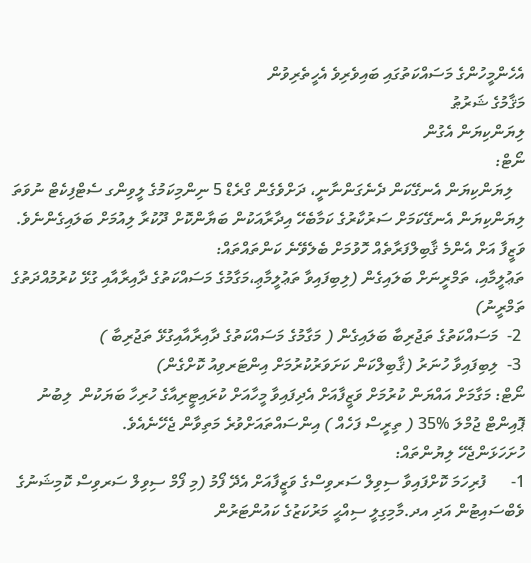އެހެންމީހުންގެ މަސައްކަތުގައި ބައިވެރިވެ އެހީތެރިވުން
މަޤާމުގެ ޝަރުޠު
ލިޔަންކިޔަން އެގުން
ނޯޓް:
   ލިޔަންކިޔަން އެނގޭކަން ދެނެގަންނާނީ، ދަށްވެގެން ގްރެޑް 5 ނިންމިކަމުގެ ލީވިންގ ސެޓްފިކެޓް ނުވަތަ ލިޔަންކިޔަން އެނގޭކަމަށް ސަރުކާރުގެ ކަމާބެހޭ އިދާރާއަކުން ބަޔާންކޮށް ދޫކުރާ ލިއުމަށް ބަލައިގެންނެވެ.
ވަޒީފާ އަށް އެންމެ ޤާބިލްފަރާތެއް ހޮވުމަށް ބެލެވޭނެ ކަންތައްތައް:
ތަޢުލީމާއި، ތަމްރީނަށް ބަލައިގެން (ލިބިފައިވާ ތަޢުލީމާޢި،މަގާމުގެ މަސައްކަތުގެ ދާއިރާއާއި ގުޅޭ ކުރުމުއްދަތުގެ ތަމްރީނު)
 2-  މަސައްކަތުގެ ތަޖުރިބާ ބަލައިގެން ( މަގާމުގެ މަސައްކަތުގެ ދާއިރާއާއިގުޅޭ ތަޖުރިބާ )
 3-  ލިބިފައިވާ ހުނަރު (ޤާބިލްކަން ކަށަވަރުކުރުމަށް އިންޓަރވިއު ކޮށްގެން)
ނޯޓް: މަގާމަށް އައްޔަން ކުރުމަށް ވަޒީފާއަށް އެދިފައިވާ މީހާއަށް ކުރައިޓީރިއާގެ ހުރިހާ ބަޔަކުން  ލިބުނު ޕޮއިންޓް ޖުމްލަ %35 ( ތިރީސް ފަހެއް ) އިންސައްތައަށްވުރެ މަތިވާން ޖެހޭނެއެވެ.
ހުށަހަޅަންޖެހޭ ލިޔުންތައް:
1-      ފުރިހަމަ ކޮށްފައިވާ ސިވިލް ސަރވިސްގެ ވަޒީފާއަށް އެދޭ ފޯމު (މި ފޯމް ސިވިލް ސަރވިސް ކޮމިޝަނުގެ ވެބްސައިޓުން އަދި އދ.މާމިގިލީ ސިއްޙީ މަރުކަޒުގެ ކައުންޓަރުން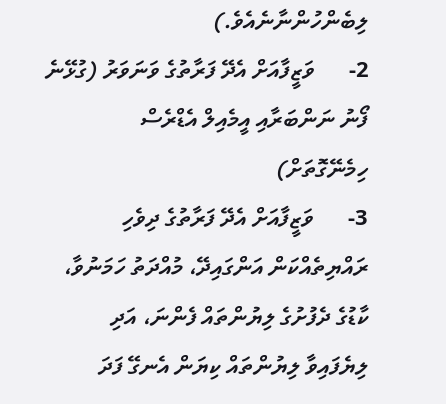ލިބެންހުންނާނެއެވެ.)
2-      ވަޒީފާއަށް އެދޭ ފަރާތުގެ ވަނަވަރު (ގުޅޭނެ ފޯނު ނަންބަރާއި އީމެއިލް އެޑްރެސް ހިމެނޭގޮތަށް)
3-      ވަޒީފާއަށް އެދޭ ފަރާތުގެ ދިވެހި ރައްޔިތެއްކަން އަންގައިދޭ، މުއްދަތު ހަމަނުވާ، ކާޑުގެ ދެފުށުގެ ލިޔުންތައް ފެންނަ، އަދި ލިޔެފައިވާ ލިޔުންތައް ކިޔަން އެނގޭ ފަދަ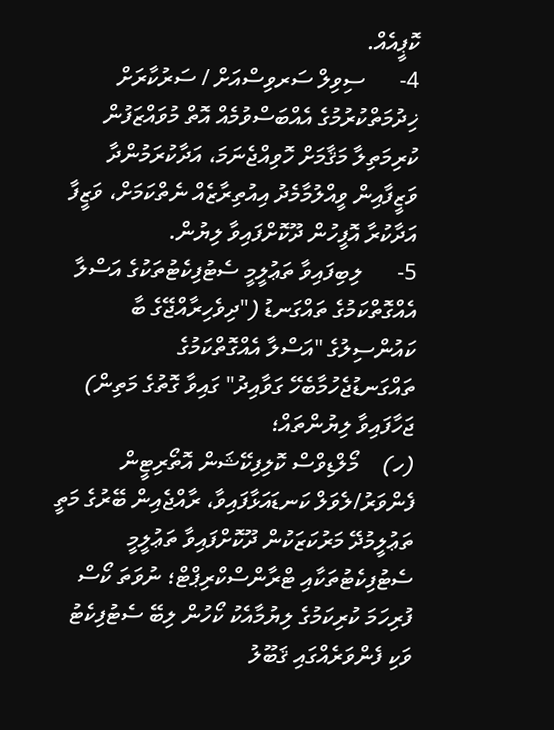ކޮޕީއެއް.
4-      ސިވިލް ސަރވިސްއަށް / ސަރުކާރަށް ޚިދުމަތްކުރުމުގެ އެއްބަސްވުމެއް އޮތް މުވައްޒަފުން ކުރިމަތިލާ މަޤާމަށް ހޮވިއްޖެނަމަ، އަދާކުރަމުންދާ ވަޒީފާއިން ވީއްލުމާމެދު އިއުތިރާޒެއް ނެތްކަމަށް، ވަޒީފާ އަދާކުރާ އޮފީހުން ދޫކޮށްފައިވާ ލިޔުން.
5-      ލިބިފައިވާ ތަޢުލީމީ ސެޓުފިކެޓުތަކުގެ އަސްލާ އެއްގޮތްކަމުގެ ތައްގަނޑު ("ދިވެހިރާއްޖޭގެ ބާ ކައުންސިލުގެ "އަސްލާ އެއްގޮތްކަމުގެ ތައްގަނޑުޖެހުމާބެހޭ ގަވާއިދު" ގައިވާ ގޮތުގެ މަތިން) ޖަހާފައިވާ ލިޔުންތައް؛
(ހ)    މޯލްޑިވްސް ކޮލިފިކޭޝަން އޮތޯރިޓީން ފެންވަރު/ލެވަލް ކަނޑައަޅާފައިވާ، ރާއްޖެއިން ބޭރުގެ މަތީ ތަޢުލީމުދޭ މަރުކަޒަކުން ދޫކޮށްފައިވާ ތަޢުލީމީ ސެޓުފިކެޓުތަކާއި ޓްރާންސްކްރިޕްޓް؛ ނުވަތަ ކޯސް ފުރިހަމަ ކުރިކަމުގެ ލިޔުމާއެކު ކޯހުން ލިބޭ ސެޓުފިކެޓު ވަކި ފެންވަރެއްގައި ޤަބޫލު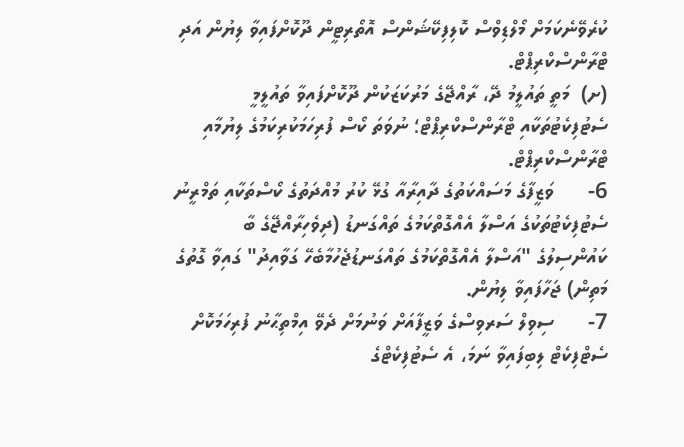ކުރެވޭނެކަމަށް މޯލްޑިވްސް ކޮލިފިކޭޝަންސް އޮތޯރިޓީން ދޫކޮށްފައިވާ ލިޔުން އަދި ޓްރާންސްކްރިޕްޓް.
(ށ)  މަތީ ތައުލީމު ދޭ، ރާއްޖޭގެ މަރުކަޒަކުން ދޫކޮށްފައިވާ ތައުލީމީ ސެޓުފިކެޓުތަކާއި ޓްރާންސްކްރިޕްޓް؛ ނުވަތަ ކޯސް ފުރިހަމަކުރިކަމުގެ ލިޔުމާއި ޓްރާންސްކްރިޕްޓް.
6-      ވަޒީފާގެ މަސައްކަތުގެ ދާއިރާއާ ގުޅޭ ކުރު މުއްދަތުގެ ކޯސްތަކާއި ތަމްރީނު ސެޓުފިކެޓުތަކުގެ އަސްލާ އެއްގޮތްކަމުގެ ތައްގަނޑު (ދިވެހިރާއްޖޭގެ ބާ ކައުންސިލުގެ "އަސްލާ އެއްގޮތްކަމުގެ ތައްގަނޑުޖެހުމާބެހޭ ގަވާއިދު" ގައިވާ ގޮތުގެ މަތިން) ޖަހާފައިވާ ލިޔުން.
7-      ސިވިލް ސަރވިސްގެ ވަޒީފާއަށް ވަނުމަށް ދެވޭ އިމްތިޙާނު ފުރިހަމަކޮށް ސެޓްފިކެޓް ލިބިފައިވާ ނަމަ، އެ ސެޓުފިކެޓްގެ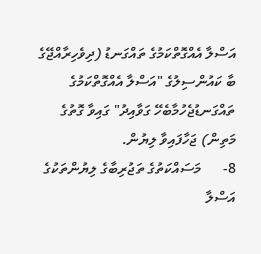އަސްލާ އެއްގޮތްކަމުގެ ތައްގަނޑު (ދިވެހިރާއްޖޭގެ ބާ ކައުންސިލުގެ "އަސްލާ އެއްގޮތްކަމުގެ ތައްގަނޑުޖެހުމާބެހޭ ގަވާއިދު" ގައިވާ ގޮތުގެ މަތިން) ޖަހާފައިވާ ލިޔުން.
8-      މަސައްކަތުގެ ތަޖުރިބާގެ ލިޔުންތަކުގެ އަސްލާ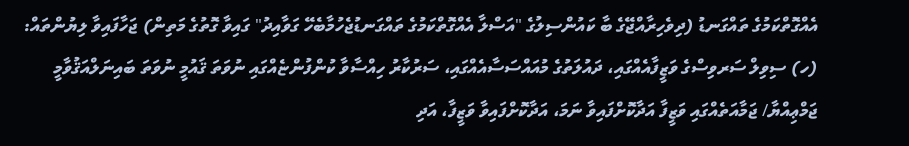އެއްގޮތްކަމުގެ ތައްގަނޑު (ދިވެހިރާއްޖޭގެ ބާ ކައުންސިލުގެ "އަސްލާ އެއްގޮތްކަމުގެ ތައްގަނޑުޖެހުމާބެހޭ ގަވާއިދު" ގައިވާ ގޮތުގެ މަތިން) ޖަހާފައިވާ ލިޔުންތައް:
(ހ) ސިވިލް ސަރވިސްގެ ވަޒީފާއެއްގައި، ދައުލަތުގެ މުއައްސަސާއެއްގައި، ސަރުކާރު ހިއްސާވާ ކުންފުންޏެއްގައި ނުވަތަ ޤައުމީ ނުވަތަ ބައިނަލްއަޤުވާމީ ޖަމްޢިއްޔާ/ ޖަމާއަތެއްގައި ވަޒީފާ އަދާކޮށްފައިވާ ނަމަ، އަދާކޮށްފައިވާ ވަޒީފާ، އަދި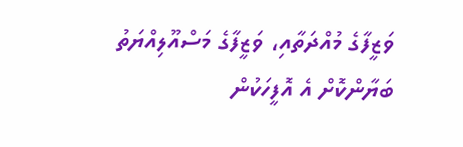ވަޒީފާގެ މުއްދަތާއި، ވަޒީފާގެ މަސްއޫލިއްޔަތު ބަޔާންކޮށް އެ އޮފީހަކުން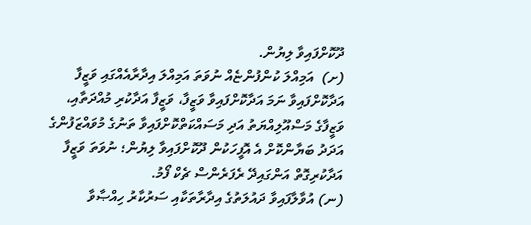ދޫކޮށްފައިވާ ލިޔުން.
(ށ)  އަމިއްލަ ކުންފުންޏެއް ނުވަތަ އަމިއްލަ އިދާރާއެއްގައި ވަޒީފާ އަދާކޮށްފައިވާ ނަމަ އަދާކޮށްފައިވާ ވަޒީފާ، ވަޒީފާ އަދާކުރި މުއްދަތާއި، ވަޒީފާގެ މަސްއޫލިއްޔަތު އަދި މަސައްކަތްކޮށްފައިވާ ތަނުގެ މުވައްޒަފުންގެ އަދަދު ބަޔާންކޮށް އެ އޮފީހަކުން ދޫކޮށްފައިވާ ލިޔުން؛ ނުވަތަ ވަޒީފާ އަދާކުރިގޮތް އަންގައިދޭ ރެފަރެންސް ޗެކް ފޯމު.
(ނ) އުވާލާފައިވާ ދައުލަތުގެ އިދާރާތަކާއި ސަރުކާރު ހިއްޞާވާ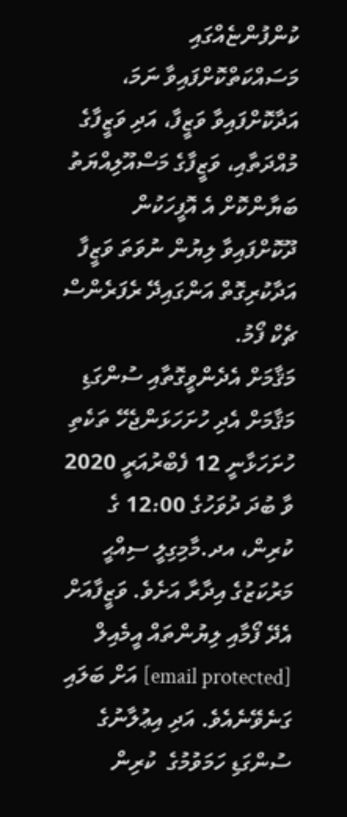ކުންފުންޏެއްގައި މަސައްކަތްކޮށްފައިވާ ނަމަ،  އަދާކޮށްފައިވާ ވަޒީފާ، އަދި ވަޒީފާގެ މުއްދަތާއި، ވަޒީފާގެ މަސްއޫލިއްޔަތު ބަޔާންކޮށް އެ އޮފީހަކުން ދޫކޮށްފައިވާ ލިޔުން ނުވަތަ ވަޒީފާ އަދާކުރިގޮތް އަންގައިދޭ ރެފަރެންސް ޗެކް ފޯމު.
މަޤާމަށް އެދެންވީގޮތާއި ސުންގަޑި
މަޤާމަށް އެދި ހުށަހަޅަންޖެހޭ ތަކެތި ހުށަހަޅާނީ 12 ފެބްރުއަރީ 2020 ވާ ބުދަ ދުވަހުގެ 12:00 ގެ ކުރިން، އދ.މާމިގިލީ ސިއްޙީ މަރުކަޒުގެ އިދާރާ އަށެވެ. ވަޒީފާއަށް އެދޭ ފޯމާއި ލިޔުންތައް އީމެއިލް [email protected] އަށް ބަލައި ގަނެވޭނެއެވެ. އަދި އިޢުލާނުގެ ސުންގަޑި ހަމަވުމުގެ  ކުރިން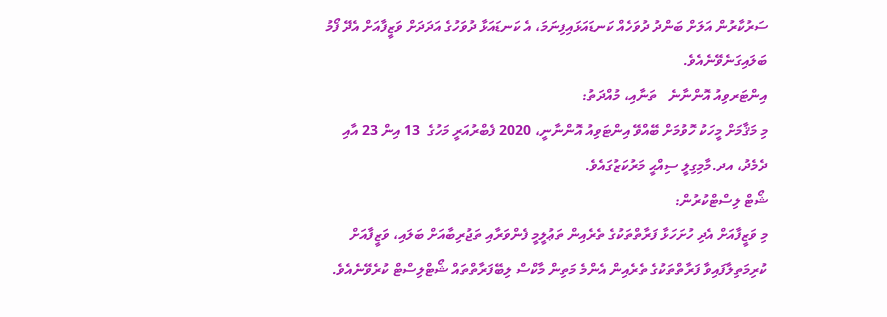ސަރުކާރުން އަލަށް ބަންދު ދުވަހެއް ކަނޑައަޅައިފިނަމަ، އެ ކަނޑައަޅާ ދުވަހުގެ އަދަދަށް ވަޒީފާއަށް އެދޭ ފޯމު ބަލައިގަނެވޭނެއެވެ.
އިންޓަރވިއު އޮންނާނެ   ތަނާއި، މުއްދަތު:
މި މަޤާމަށް މީހަކު ހޮވުމަށް ބޭއްވޭ އިންޓަވިއު އޮންނާނީ، 2020 ފެބްރުއަރީ މަހުގެ  13 އިން 23 އާއި ދެމެދު، އދ.މާމިގިލީ ސިއްޙީ މަރުކަޒުގައެވެ.
ޝޯޓް ލިސްޓްކުރުން:
މި ވަޒީފާއަށް އެދި ހުށަހަޅާ ފަރާތްތަކުގެ ތެރެއިން ތަޢުލީމީ ފެންވަރާއި ތަޖުރިބާއަށް ބަލައި، ވަޒީފާއަށް ކުރިމަތިލާފައިވާ ފަރާތްތަކުގެ ތެރެއިން އެންމެ މަތިން މާކްސް ލިބޭފަރާތްތައް ޝޯޓްލިސްޓް ކުރެވޭނެއެވެ.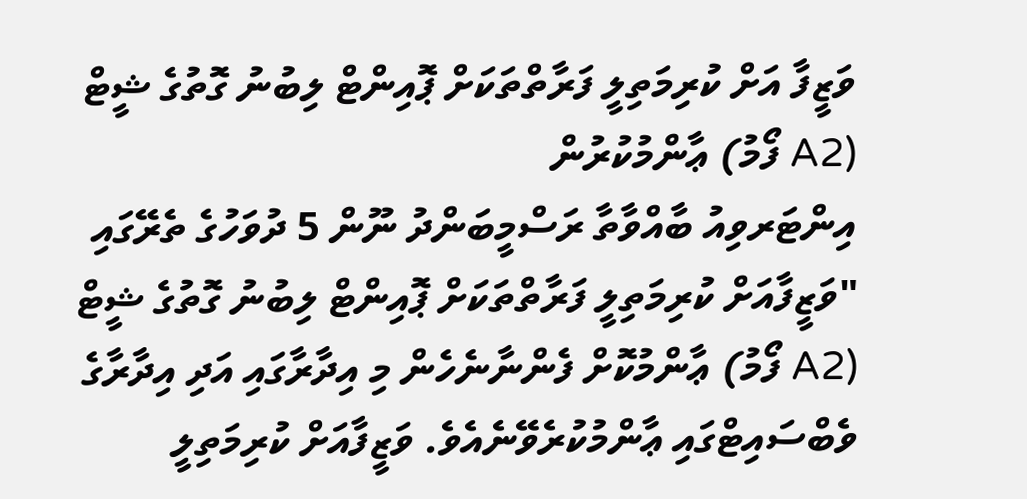ވަޒީފާ އަށް ކުރިމަތިލީ ފަރާތްތަކަށް ޕޮއިންޓް ލިބުނު ގޮތުގެ ޝީޓް (A2 ފޯމު) ޢާންމުކުރުން
އިންޓަރވިއު ބާއްވާތާ ރަސްމީބަންދު ނޫން 5 ދުވަހުގެ ތެރޭގައި "ވަޒީފާއަށް ކުރިމަތިލީ ފަރާތްތަކަށް ޕޮއިންޓް ލިބުނު ގޮތުގެ ޝީޓް (A2 ފޯމު) ޢާންމުކޮށް ފެންނާނެހެން މި އިދާރާގައި އަދި އިދާރާގެ ވެބްސައިޓްގައި ޢާންމުކުރެވޭނެއެވެ. ވަޒީފާއަށް ކުރިމަތިލީ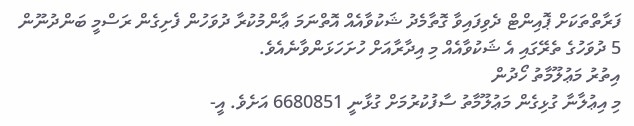ފަރާތްތަކަށް ޕޮއިންޓް ދެވިފައިވާ ގޮތާމެދު ޝަކުވާއެއް އޮތްނަމަ ޢާންމުކުރާ ދުވަހުން ފެށިގެން ރަސްމީ ބަންދުނޫން 5 ދުވަހުގެ ތެރޭގައި އެ ޝަކުވާއެއް މި އިދާރާއަށް ހުށަހަޅަންވާނެއެވެ.
އިތުރު މަޢުލޫމާތު ހޯދުން
މި އިޢުލާނާ ގުޅިގެން މަޢުލޫމާތު ސާފުކުރުމަށް ގުޅާނީ 6680851 އަށެވެ. އީ-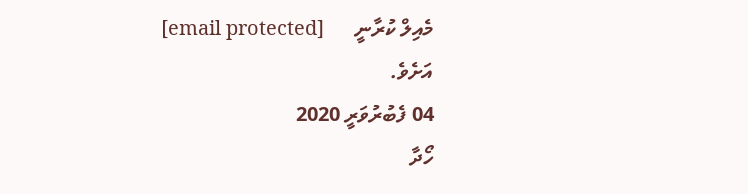މެއިލް ކުރާނީ      [email protected] އަށެވެ.
04 ފެބުރުވަރީ 2020
ހޯދާ